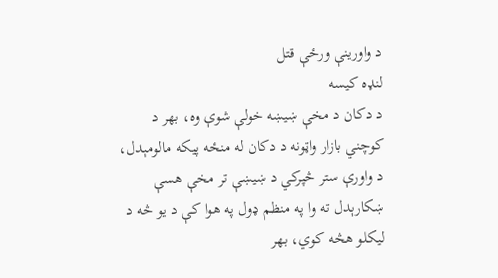د واورینې ورځې قتل
لنډه کیسه
د دکان د مخې ښیښه خولې شوې وه، بهر د کوچني بازار واټونه د دکان له منځه پیکه مالومېدل، د واورې ستر څپرکي د ښیښې تر مخې هسې ښکارېدل ته وا په منظم ډول په هوا کې د یو څه د لیکلو هڅه کوي، بهر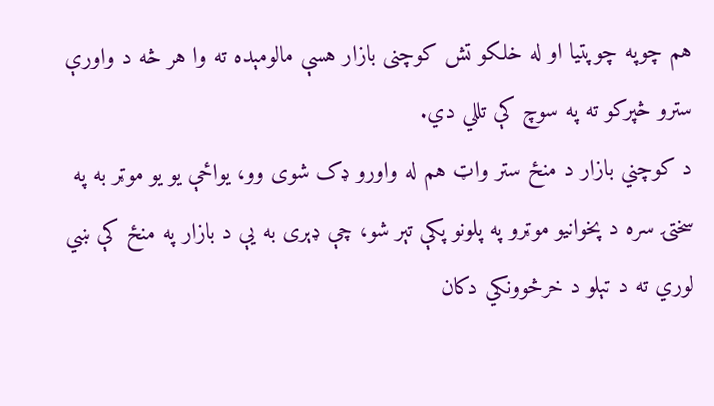هم چوپه چوپتیا او له خلکو تش کوچنی بازار هسې مالومېده ته وا هر څه د واورې سترو څپرکو ته په سوچ کې تللي دي.
د کوچني بازار د منځ ستر واټ هم له واورو ډک شوی وو، یواځې یو یو موټر به په سختۍ سره د پخوانیو موټرو په پلونو پکې تېر شو، چې ډېری به یې د بازار په منځ کې ښي لوري ته د تېلو د خرڅوونکي دکان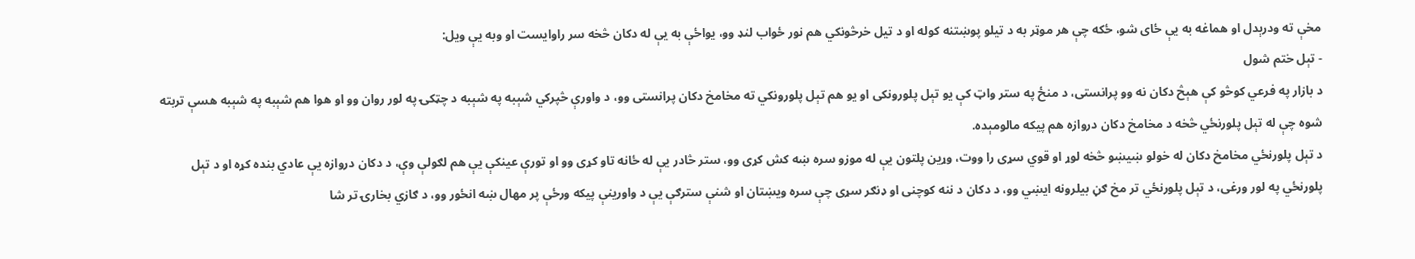مخې ته ودرېدل او هماغه به یې ځای شو، ځکه چې هر موټر به د تیلو پوښتنه کوله او د تیل خرڅونکي هم نور ځواب لنډ وو، یواځې به یې له دکان څخه سر راوایست او وبه یې ویل:
- تېل ختم شول
د بازار په فرعي کوڅو کې هېڅ دکان نه وو پرانستی، د منځ په ستر واټ کې یو تېل پلورونکی او یو هم تېل پلورونکي ته مخامخ دکان پرانستی وو، د واورې څپرکي شېبه په شېبه د چټکۍ په لور روان وو او هوا هم شېبه په شېبه هسې تربته شوه چې له تېل پلورنځي څخه د مخامخ دکان دروازه هم پیکه مالومېده.
د تېل پلورنځي مخامخ دکان له خولو ښيښو څخه لوړ او قوي سړی را ووت، وړین پلتون یې له موزو سره ښه کش کړی وو، ستر څادر یې له ځانه تاو کړی وو او تورې عینکې یې هم لګولې وې، د دکان دروازه یې عادي بنده کړه او د تېل پلورنځي په لور ورغی، د تېل پلورنځي تر مخ ګڼ بیلرونه ایښي وو، د دکان د ننه کوچنی او ډنګر سړی چې سره ویښتان او شنې سترګې یې د واورینې پیکه ورځې پر مهال ښه انځور وو، د ګازي بخارۍ تر شا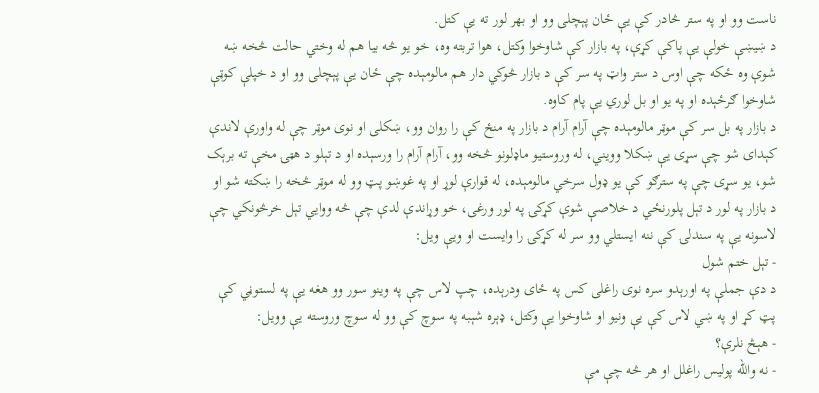ناست وو او په ستر څادر کې یې ځان پېچلی وو او بهر لور ته یې کتل.
د ښیښې خولې یې پاکې کړې، په بازار کې شاوخوا وکتل، هوا تربته وه، خو یو څه بیا هم له وختي حالت څخه ښه شوې وه ځکه چې اوس د ستر واټ په سر کې د بازار څوکي دار هم مالومېده چې ځان یې پېچلی وو او د خپلې کوټې شاوخوا ګرځېده او په یو او بل لوري یې پام کاوه.
د بازار په بل سر کې موټر مالومېده چې آرام آرام د بازار په منځ کې را روان وو، ښکلی او نوی موټر چې له واورې لاندې کېدای شو چې سړی یې ښکلا وویني، له وروستیو ماډلونو څخه وو، آرام آرام را ورسېده او د تېلو د هټۍ مخې ته برېک شو، یو سړی چې په سترګو کې یو ډول سرخي مالومېده، له قوارې لوړ او په غوښو پټ وو له موټر څخه را ښکته شو او د بازار په لور د تېل پلورنځي د خلاصې شوې کړکۍ په لور ورغی، خو وړاندې لدې چې څه ووايي تېل خرڅونکي چې لاسونه یې په سندلۍ کې ننه ایستلي وو سر له کړکۍ را وایست او ویې ویل:
- تېل ختم شول
د دې جملې په اورېدو سره نوی راغلی کس په ځای ودرېده، چپ لاس چې په وینو سور وو هغه یې په لستوڼي کې پټ کړ او په ښي لاس کې یې ونیو او شاوخوا یې وکتل، ډېره شېبه په سوچ کې وو له سوچ وروسته یې وویل:
- هېڅ نلرې؟
- نه والله پولیس راغلل او هر څه چې مې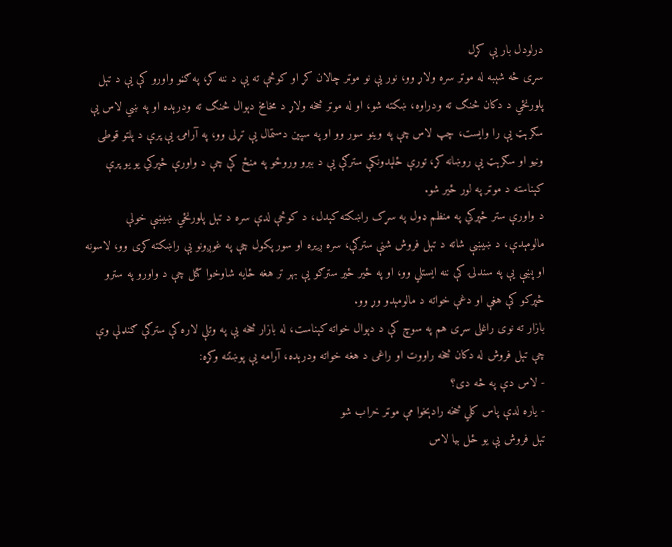درلودل بار یې کړل
سړی څه شېبه له موټر سره ولاړ وو، نور یې نو موټر چالان کړ او کوڅې ته یې د ننه کړ، په ګڼو واورو کې یې د تېل پلورنځي د دکان څنګ ته ودراوه، ښکته شو، او له موټر څخه ولاړ د مخامخ دېوال څنګ ته ودرېده او په ښي لاس یې سګرېټ یې را وایست، چپ لاس چې په وینو سور وو او په سپین دستمال یې تړلی وو، په آرامۍ یې پرې د پلتو قوطی ونیو او سګرېټ یې روښانه کړ، تورې ځلېدونکې سترګې یې د ببرو وروځو په منځ کې چې د واورې څپرکي یو یو پرې کېناسته د موټر په لور ځیر شو.
د واورې ستر څپرکي په منظم ډول په سړک راښکته کېدل، د کوڅې لدې سره د تېل پلورنځي ښیښې خولې مالومېدې، د ښیښې شاته د تېل فروش شنې سترګې، سره ږیره او سور پکول چې په غوږونو یې راښکته کړی وو، لاسونه او پښې یې په سندلۍ کې ننه ایستلي وو، او په ځیر ځیر سترګو یې بهر تر هغه ځایه شاوخوا کتل چې د واورو په سترو څپرکو کې هغې او دغې خواته د مالومېدو وړ وو.
بازار ته نوی راغلی سړی هم په سوچ کې د دېوال خواته کېناست، له بازار څخه یې په وتلې لاره کې سترګې ګنډلې وې چې تېل فروش له دکان څخه راووت او راغی د هغه خواته ودرېده، آرامه یې پوښتنه وکړه:
- لاس دې په څه دی؟
- یاره لدې پاس کلي څخه رادېخوا مې موټر خراب شو
تېل فروش یې یو ځل بیا لاس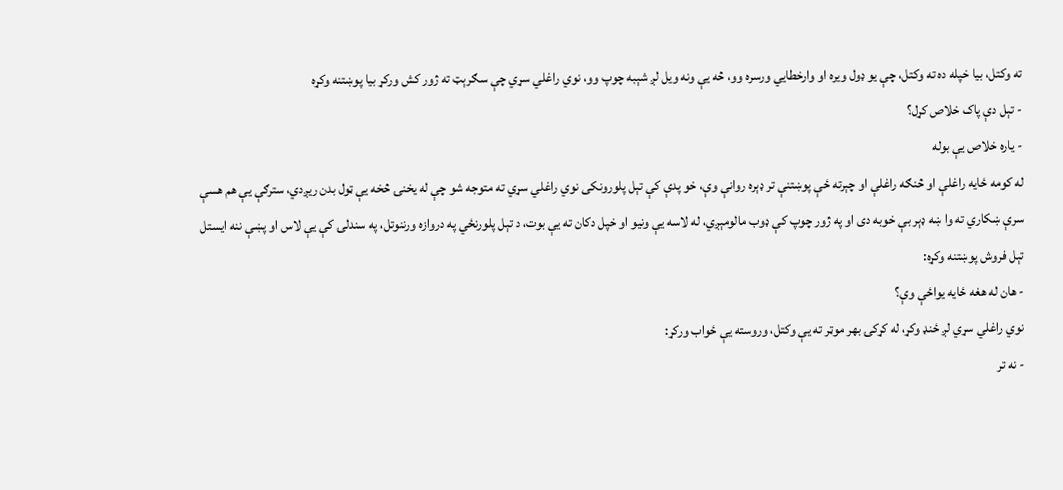ته وکتل، بیا خپله ده ته وکتل، چې یو ډول ویره او وارخطايي ورسره وو، څه یې ونه ویل لږ شېبه چوپ وو، نوي راغلي سړي چې سګرېټ ته ژور کش ورکړ بیا پوښتنه وکړه
- تېل دې پاک خلاص کړل؟
- یاره خلاص یې بوله
له کومه ځایه راغلې او څنګه راغلې او چېرته ځې پوښتنې تر ډېره روانې وې، خو پدې کې تېل پلورونکی نوي راغلي سړي ته متوجه شو چې له یخنۍ څخه یې ټول بدن ریږدي، سترګې یې هم هسې سرې ښکاري ته وا ښه ډېر بې خوبه دی او په ژور چوپ کې ډوب مالومېږي، له لاسه یې ونیو او خپل دکان ته یې بوت، د تېل پلورنځي په دروازه ورننوتل، په سندلۍ کې یې لاس او پښې ننه ایستل تېل فروش پوښتنه وکړه:
- هان له هغه ځایه یواځې وې؟
نوي راغلي سړي لږ ځنډ وکړ، له کړکۍ بهر موټر ته یې وکتل، وروسته یې ځواب ورکړ:
- نه تر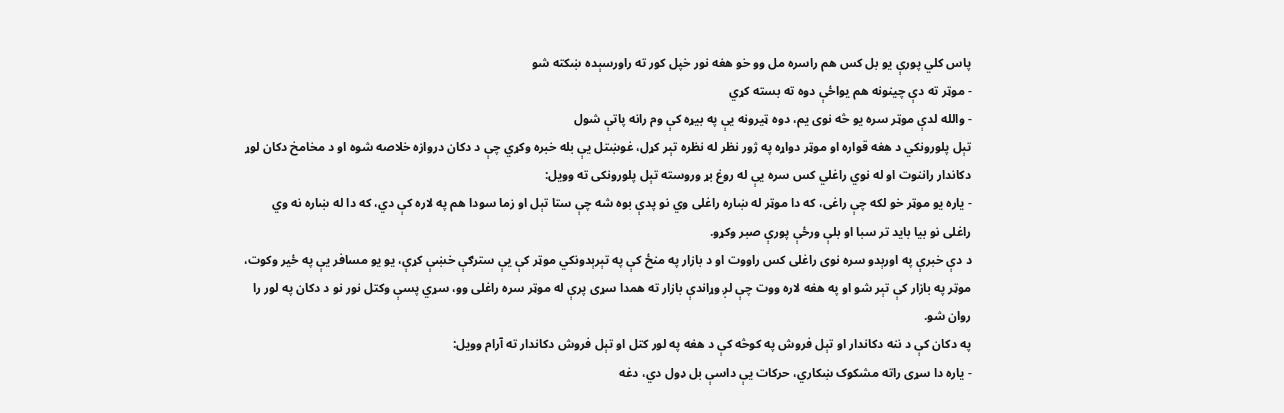پاس کلي پورې یو بل کس هم راسره مل وو خو هغه نور خپل کور ته راورسېده ښکته شو
- موټر ته دې چینونه هم یواځې دوه ته بسته کړي
- والله لدې موټر سره یو څه نوی یم، دوه ټیرونه یې په بیړه کې وم رانه پاتې شول
تېل پلورونکي د هغه قواره او موټر دواړه په ژور نظر له نظره تېر کړل، غوښتل یې بله خبره وکړي چې د دکان دروازه خلاصه شوه او د مخامخ دکان لوړ دکاندار راننوت او له نوي راغلي کس سره یې له روغ بړ وروسته تېل پلورونکی ته وویل:
- یاره یو موټر خو لکه چې راغی، که دا موټر له ښاره راغلی وي نو پدې بوه شه چې ستا تېل او زما سودا هم په لاره کې دي، که دا له ښاره نه وي راغلی نو بیا باید تر سبا او بلې ورځې پورې صبر وکړو.
د دې خبرې په اورېدو سره نوی راغلی کس راووت او د بازار په منځ کې په تېرېدونکي موټر کې یې سترګې خښې کړې، یو یو مسافر یې په ځیر وکوت، موټر په بازار کې تېر شو او په هغه لاره ووت چې لږ وړاندې بازار ته همدا سړی پرې له موټر سره راغلی وو، سړي پسې وکتل نور نو د دکان په لور را روان شو.
په دکان کې د ننه دکاندار او تېل فروش په کوڅه کې د هغه په لور کتل او تېل فروش دکاندار ته آرام وویل:
- یاره دا سړی راته مشکوک ښکاري، حرکات یې داسې بل ډول دي، دغه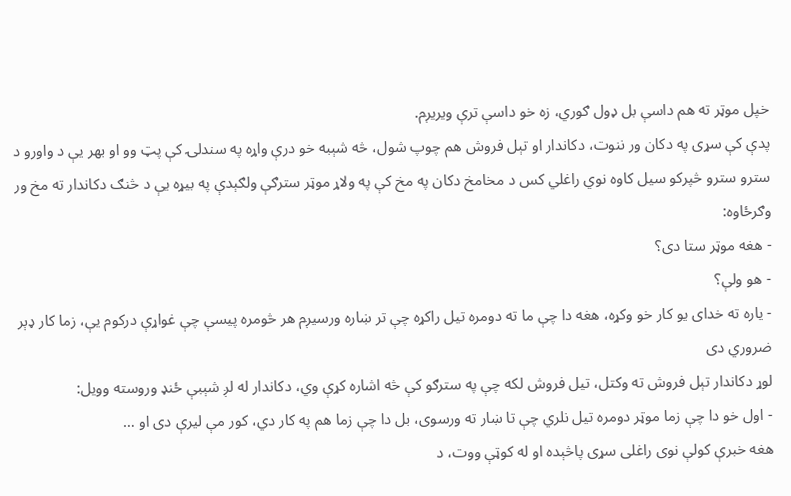خپل موټر ته هم داسې بل ډول ګوري، زه خو داسې ترې ویریږم.
پدې کې سړی په دکان ور ننوت، دکاندار او تېل فروش هم چوپ شول، څه شېبه خو درې واړه په سندلۍ کې پټ وو او بهر یې د واورو د سترو سترو څپرکو سیل کاوه نوي راغلي کس د مخامخ دکان په مخ کې په ولاړ موټر سترګې ولګېدې په بیړه یې د څنګ دکاندار ته مخ ور وګرځاوه:
- هغه موټر ستا دی؟
- هو ولې؟
- یاره ته خدای یو کار خو وکړه، هغه دا چې ما ته دومره تیل راکړه چې تر ښاره ورسیږم هر څومره پیسې چې غواړې درکوم یې، زما کار ډېر ضروري دی
لوړ دکاندار تېل فروش ته وکتل، تیل فروش لکه چې په سترګو کې څه اشاره کړې وي، دکاندار له لږ شېبې ځنډ وروسته وویل:
- اول خو دا چې زما موټر دومره تیل نلري چې تا ښار ته ورسوی، بل دا چې زما هم په کار دي، کور مې لیرې دی او …
هغه خبرې کولې نوی راغلی سړی پاڅېده او له کوټې ووت، د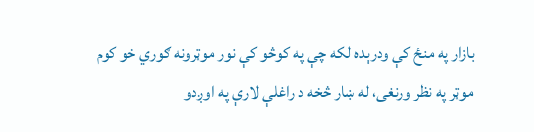بازار په منځ کې ودرېده لکه چې په کوڅو کې نور موټرونه ګوري خو کوم موټر په نظر ورنغی، له ښار څخه د راغلې لارې په اوږدو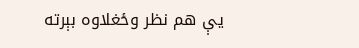یې هم نظر وځغلاوه بېرته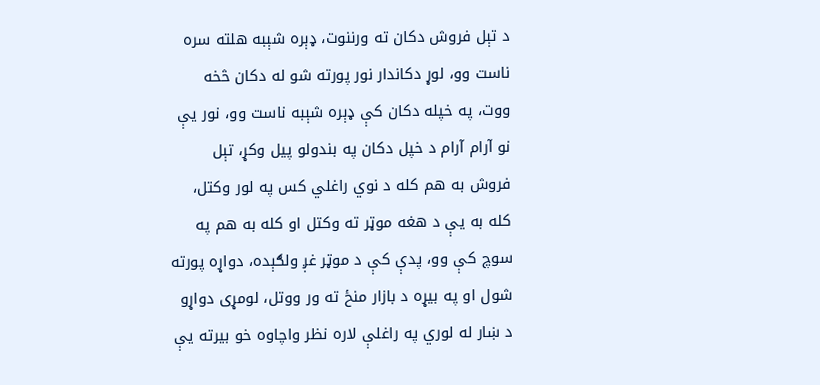د تېل فروش دکان ته ورننوت، ډېره شېبه هلته سره ناست وو، لوړ دکاندار نور پورته شو له دکان څخه ووت، په خپله دکان کې ډېره شېبه ناست وو، نور یې نو آرام آرام د خپل دکان په بندولو پیل وکړ، تېل فروش به هم کله د نوي راغلي کس په لور وکتل، کله به یې د هغه موټر ته وکتل او کله به هم په سوچ کې وو، پدې کې د موټر غږ ولګېده، دواړه پورته شول او په بیړه د بازار منځ ته ور ووتل، لومړی دواړو د ښار له لوري په راغلې لاره نظر واچاوه خو بیرته یې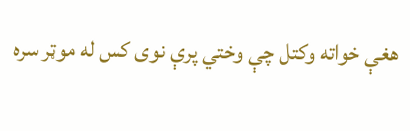هغې خواته وکتل چې وختي پرې نوی کس له موټر سره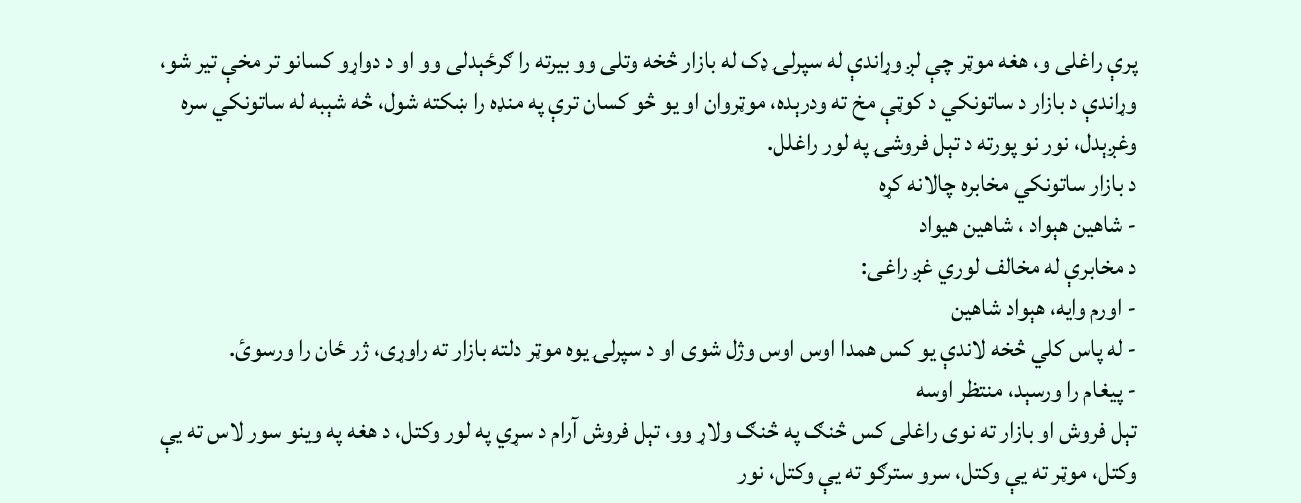پرې راغلی و، هغه موټر چې لږ وړاندې له سپرلۍ ډک له بازار څخه وتلی وو بیرته را ګرځېدلی وو او د دواړو کسانو تر مخې تیر شو، وړاندې د بازار د ساتونکي د کوټې مخ ته ودرېده، موټروان او یو څو کسان ترې په منډه را ښکته شول، څه شېبه له ساتونکي سره وغږېدل، نور نو پورته د تېل فروشۍ په لور راغلل.
د بازار ساتونکي مخابره چالانه کړه
- شاهین هېواد ، شاهین هیواد
د مخابرې له مخالف لوري غږ راغی:
- اورم وایه، هېواد شاهین
- له پاس کلي څخه لاندې یو کس همدا اوس اوس وژل شوی او د سپرلۍ یوه موټر دلته بازار ته راوړی، ژر ځان را ورسوئ.
- پیغام را ورسېد، منتظر اوسه
تېل فروش او بازار ته نوی راغلی کس څنګ په څنګ ولاړ وو، تېل فروش آرام د سړي په لور وکتل، د هغه په وینو سور لاس ته یې وکتل، موټر ته یې وکتل، سرو سترګو ته یې وکتل، نور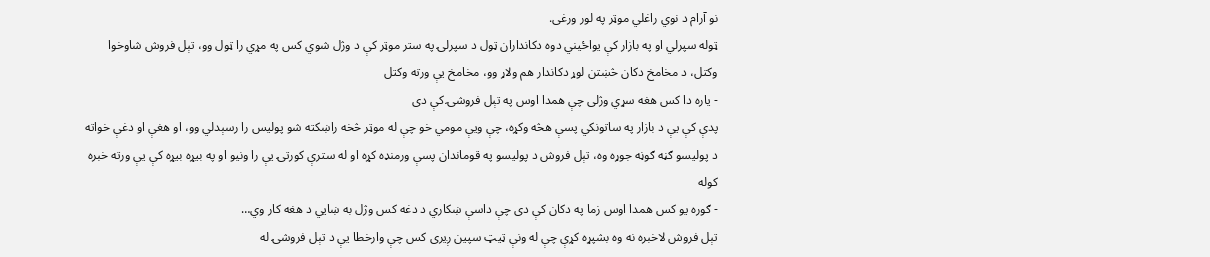نو آرام د نوي راغلي موټر په لور ورغی.
ټوله سپرلي او په بازار کې یواځیني دوه دکانداران ټول د سپرلۍ په ستر موټر کې د وژل شوي کس په مړي را ټول وو، تېل فروش شاوخوا وکتل، د مخامخ دکان څښتن لوړ دکاندار هم ولاړ وو، مخامخ یې ورته وکتل
- یاره دا کس هغه سړي وژلی چې همدا اوس په تېل فروشۍ کې دی
پدې کې یې د بازار په ساتونکي پسې هڅه وکړه، چې ویې مومي خو چې له موټر څخه راښکته شو پولیس را رسېدلي وو، او هغې او دغې خواته د پولیسو ګڼه ګوڼه جوړه وه، تېل فروش د پولیسو په قوماندان پسې ورمنډه کړه او له سترې کورتۍ یې را ونیو او په بیړه بیړه کې یې ورته خبره کوله
- ګوره یو کس همدا اوس زما په دکان کې دی چې داسې ښکاري د دغه کس وژل به ښايي د هغه کار وي…
تېل فروش لاخبره نه وه بشپړه کړې چې له ونې ټیټ سپین ږیری کس چې وارخطا یې د تېل فروشۍ له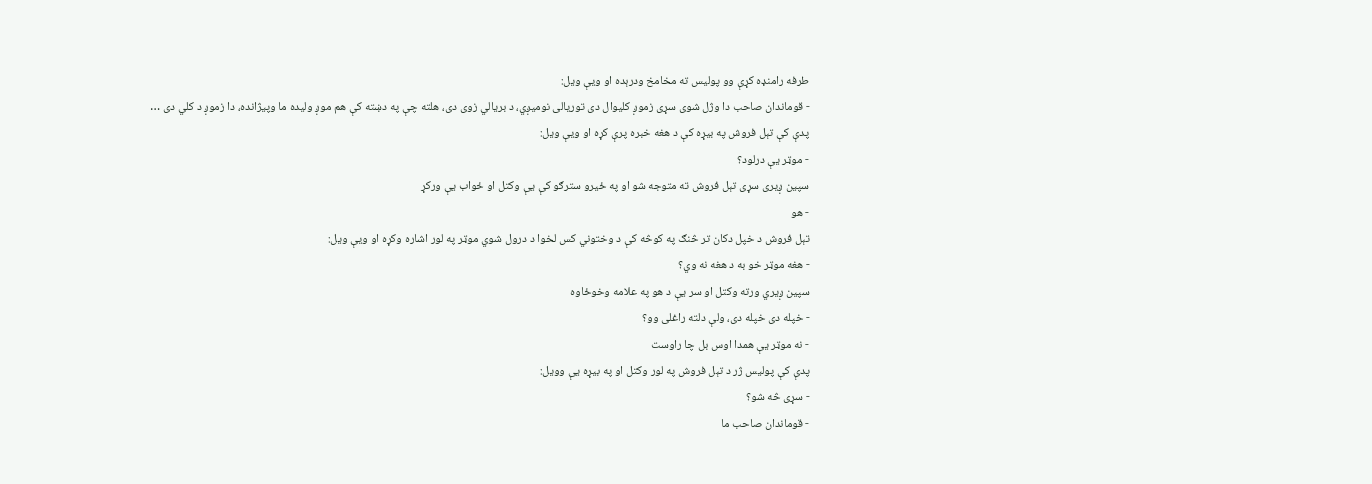طرفه رامنډه کړې وو پولیس ته مخامخ ودرېده او ویې ویل:
- قوماندان صاحب دا وژل شوی سړی زموږ کلیوال دی توریالی نومیږي، د بريالي زوی دی، هلته چې په دښته کې هم موږ ولیده ما وپیژانده، دا زموږ د کلي دی …
پدې کې تېل فروش په بیړه کې د هغه خبره پرې کړه او ویې ویل:
- موټر یې درلود؟
سپین ږیری سړی تېل فروش ته متوجه شو او په ځیرو سترګو کې یې وکتل او ځواب یې ورکړ
- هو
تېل فروش د خپل دکان تر څنګ په کوڅه کې د وختوني کس لخوا د درول شوي موټر په لور اشاره وکړه او ویې ویل:
- هغه موټر خو به د هغه نه وي؟
سپین ږیري ورته وکتل او سر یې د هو په علامه وخوځاوه
- خپله دی خپله دی، ولې دلته راغلی وو؟
- نه موټر یې همدا اوس بل چا راوست
پدې کې پولیس ژر د تېل فروش په لور وکتل او په بیړه یې وویل:
- سړی څه شو؟
- قوماندان صاحب ما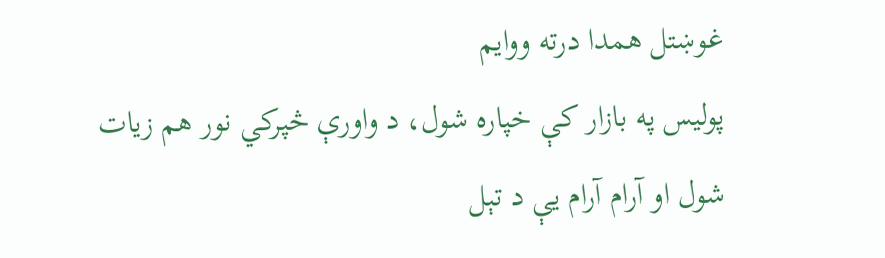غوښتل همدا درته ووایم
پولیس په بازار کې خپاره شول، د واورې څپرکي نور هم زیات شول او آرام آرام یې د تېل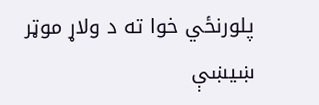پلورنځي خوا ته د ولاړ موټر ښیښې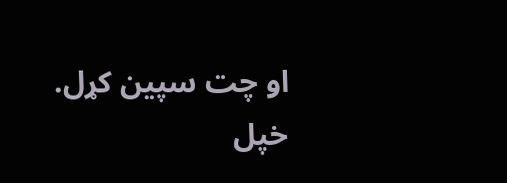او چت سپین کړل.
خپل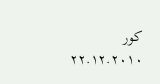کور
۲۲.۱۲.۲۰۱۰